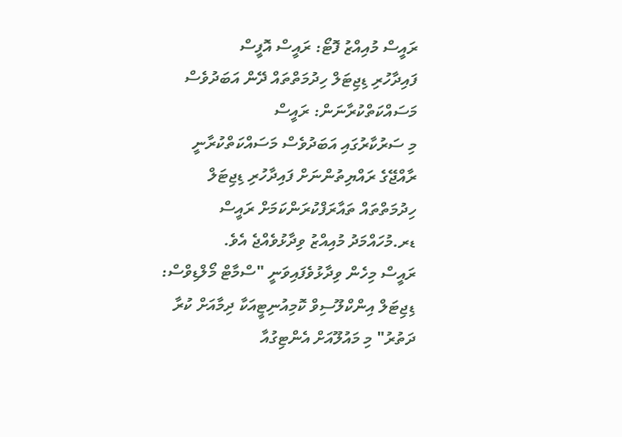ރައީސް މުއިއްޒު ފޮޓޯ: ރައީސް އޮފީސް
ފައިދާހުރި ޑިޖިޓަލް ހިދުމަތްތައް ދޭން އަބަދުވެސް މަސައްކަތްކުރާނަން: ރައީސް
މި ސަރުކާރުގައި އަބަދުވެސް މަސައްކަތްކުރާނީ ރާއްޖޭގެ ރައްޔިތުންނަށް ފައިދާހުރި ޑިޖިޓަލް ހިދުމަތްތައް ތައާރަފްކުރަންކަމަށް ރައީސް ޑރ.މުހައްމަދު މުއިއްޒު ވިދާޅުވެއްޖެ އެވެ.
ރައީސް މިހެން ވިދާޅުވެފައިވަނީ "ސްމާޓް މޯލްޑިވްސް: ޑިޖިޓަލް އިންކްލޫސިވް ކޮމިއުނިޓީއަކާ ދިމާއަށް ކުރާ ދަތުރު" މި މައުލޫއަށް އެންޓިގުއާ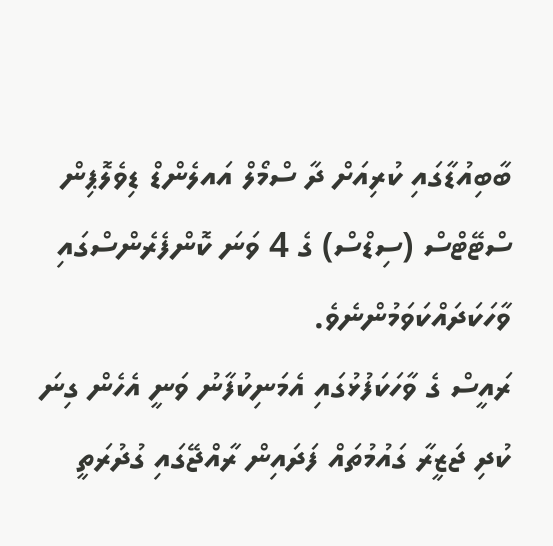ބާބިއުޑާގައި ކުރިއަށް ދާ ސްމޯލް އައލެންޑް ޑިވެލޮޕިން ސްޓޭޓްސް (ސިޑްސް) ގެ 4 ވަނަ ކޮންފެރެންސްގައި ވާހަކަދައްކަވަމުންނެވެ.
ރައީސް ގެ ވާހަކަފުޅުގައި އެމަނިކުފާނު ވަނީ އެހެން ގިނަ ކުދި ޖަޒީރާ ގައުމުތައް ފަދައިން ރާއްޖޭގައި ގުދުރަތީ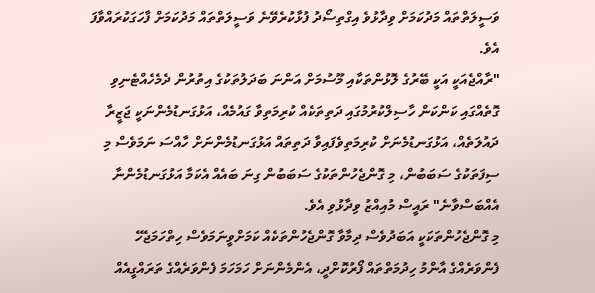ވަސީލަތްތައް މަދުކަމަށް ވިދާޅުވެ އިގްތިސޯދު ފުޅާކުރެވޭނެ ވަސީލަތްތައް މަދުކަމަށް ފާހަގަކުރައްވާފަ އެވެ.
"ރާއްޖެއަކީ އަކީ ބޭރުގެ ލޮޅުންތަކާއި މޫސުމަށް އަންނަ ބަދަލުތަކުގެ އިތުރުން ދެމެހެއްޓެނިވި ގޮތެއްގައި ކަންކަން ހާސިލްކުރުމުގައި ދަތިތަކެއް ކުރިމަތިވާ ގައުމެއް، އަޅުގަނޑުމެންނަކީ ޖަޒީރާ ދައުލަތެއް، އަޅުގަނޑުމެނަށް ކުރިމަތިވެފައިވާ ދަތިތައް އަޅުގަނޑުމެންނަށް ހާއްސަ ނަމަވެސް މި ސިފަތަކުގެ ސަބަބުން، މި ގޮންޖެހުންތަކުގެ ސަބަބުން ގިނަ ބައެއް އެކަމާ އަޅުގަނޑުމެންނާ އެއްބަސްވާނެ" ރައީސް މުއިއްޒު ވިދާޅުވި އެވެ.
މި ގޮންޖެހުންތަކަކީ އަބަދުވެސް ދިމާވާ ގޮންޖެހުންތަކެއް ކަމަށްވީނަމަވެސް ހިތްހަމަޖެހޭ ފެންވަރެއްގެ އާންމު ހިދުމަތްތައް ފޯރުކޮށްދީ، އެންމެންނަށް ހަމަހަމަ ފެންވަރެއްގެ ތަރައްގީއެއް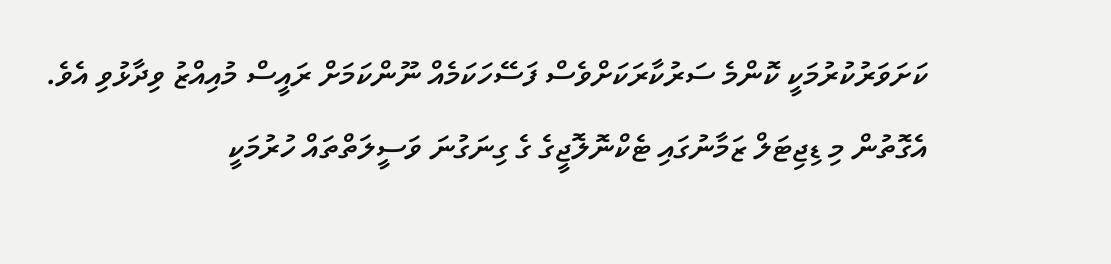ކަށަވަރުކުރުމަކީ ކޮންމެ ސަރުކާރަކަށްވެސް ފަސޭހަކަމެއް ނޫންކަމަށް ރައީސް މުއިއްޒު ވިދާޅުވި އެވެ.
އެގޮތުން މި ޑިޖިޓަލް ޒަމާނުގައި ޓެކްނޮލޮޖީގެ ގެ ގިނަގުނަ ވަސީލަތްތައް ހުރުމަކީ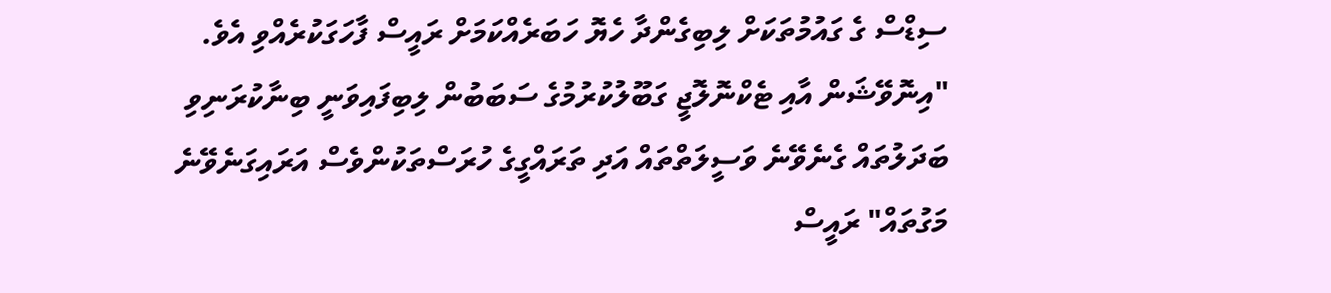ސިޑްސް ގެ ގައުމުތަކަށް ލިބިގެންދާ ހެޔޮ ހަބަރެއްކަމަށް ރައީސް ފާހަގަކުރެއްވި އެވެ.
"އިނޮވޭޝަން އާއި ޓެކްނޮލޮޖީ ގަބޫލުކުރުމުގެ ސަބަބުން ލިބިފައިވަނީ ބިނާކުރަނިވި ބަދަލުތައް ގެނެވޭނެ ވަސީލަތްތައް އަދި ތަރައްގީގެ ހުރަސްތަކުންވެސް އަރައިގަނެވޭނެ މަގުތައް" ރައީސް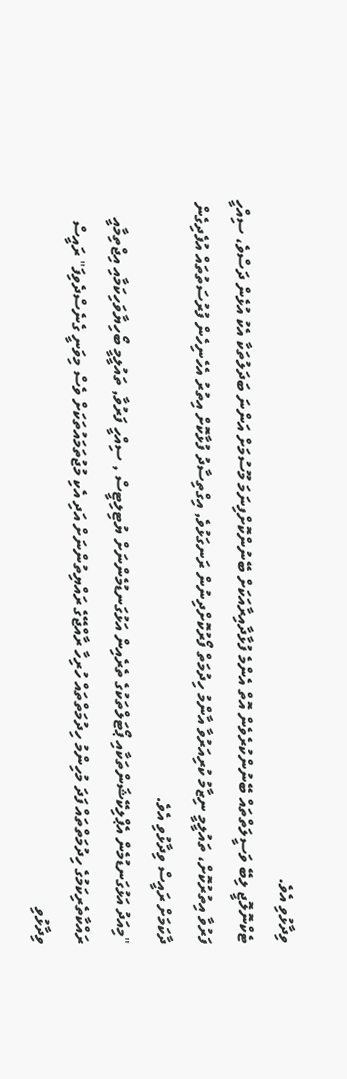ވިދާޅުވި އެވެ.
ޓެކްނޮލޮޖީ ލިބޭ ވަސީލަތްތައް ބޭނުންކުރެވެން އޮތް އެންމެ ފުޅާދާއިރާއަކަށް ބޭނުންކޮށްފިނަމަ މޫސުމަށް އަންނަ ބަދަލުތަކާ އެކު އުޅެން ދަސްވެ، ސިއްހީ ފަރުވާ އިތުރުކޮށް، ތައުލީމީ ނިޒާމު ކުރިއަރުވާ އާންމު ހިދުމަތް ފޯރުކޮށްދިނުން ރަނގަޅުވެ, އިގްތިސާދު ފުޅާކޮށް އިތުރު އެހެނިހެން ފުރުސަތުތައް އުފެދިގެން ދާކަމަށް ރައީސް ވިދާޅުވި އެވެ.
"މިއަދު އަޅުގަނޑުމެން އެޕްލިކޭޝަންތަކާއި ޕޯޓަލްތަކުގެ ތެރެއިން އަޅުގަނޑުމެންނަށް ޔުޓިލިޓީސް , ސިއްހީ ފަރުވާ, ތައުލީމީ ބޯހިޔާވަހިކަމާއި އިޖްތިމާއީ ރައްކާތެރިކަމުގެ ހިދުމަތްތައް ފަދަ މުހިންމު ހިދުމަތްތައް ހުރިހާ ރާއްޖޭގެ ރައްޔިތުންނަށް އަދި އެކި މުޖުތަމައުތަކަށް ވެސް މިވަނީ ގެނެސްދެވިފަ" ރައީސް ވިދާޅުވި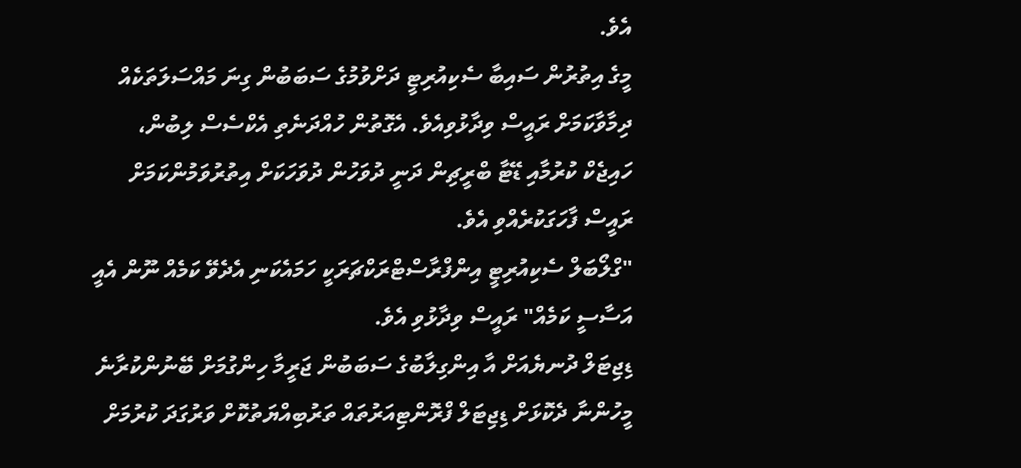އެވެ.
މީގެ އިތުރުން ސައިބާ ސެކިއުރިޓީ ދަށްވުމުގެ ސަބަބުން ގިނަ މައްސަލަތަކެއް ދިމާވާކަމަށް ރައީސް ވިދާޅުވިއެވެ. އެގޮތުން ހުއްދަނެތި އެކްސެސް ލިބުން، ހައިޖެކް ކުރުމާއި ޑޭޓާ ބްރީޗިން ދަނީ ދުވަހުން ދުވަހަކަށް އިތުރުވަމުންކަމަށް ރައީސް ފާހަގަކުރެއްވި އެވެ.
"ގްލޯބަލް ސެކިއުރިޓީ އިންފްރާސްޓްރަކްޗަރަކީ ހަމައެކަނި އެދެވޭ ކަމެއް ނޫން އެއީ އަސާސީ ކަމެއް" ރައީސް ވިދާޅުވި އެވެ.
ޑިޖިޓަލް ދުނޔެއަށް އާ އިންގިލާބުގެ ސަބަބުން ޖަރީމާ ހިންގުމަށް ބޭނުންކުރާނެ މީހުންނާ ދެކޮޅަށް ޑިޖިޓަލް ފްރޮންޓިއަރުތައް ތަރުބިއްޔަތުކޮށް ވަރުގަދަ ކުރުމަށް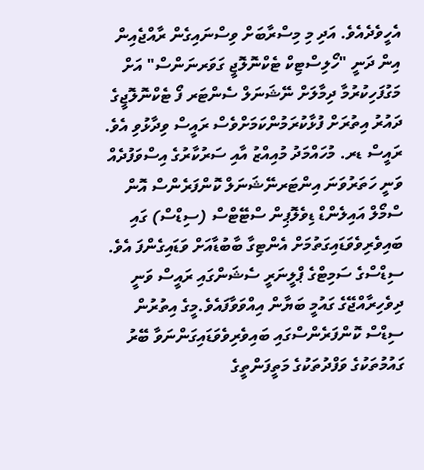އެހީވެދެއެވެ. އަދި މި މިސްރާބަށް ވިސްނައިގެން ރާއްޖެއިން އިން ދަނީ "ހޯލިސްޓިކް ޓެކްނޮލޮޖީ ގަވަރނަންސް" އަށް މަގުފަހިކުރުމާ ދިމާލަށް ނޭޝަނަލް ސެންޓަރ ފޯ ޓެކްނޮލޮޖީގެ ދައުރު އިތުރަށް ފުޅާކުރަމުންކަމަށްވެސް ރައީސް ވިދާޅުވި އެވެ.
ރައީސް ޑރ. މުހައްމަދު މުއިއްޒު އާއި ސަރުކާރުގެ އިސްވަފުދެއް ވަނީ ހަތަރުވަނަ އިންޓަރނޭޝަނަލް ކޮންފަރެންސް އޮން ސްމޯލް އައިލެންޑް ޑިވެލޮޕިން ސްޓޭޓްސް (ސިޑްސް) ގައި ބައިވެރިވެވަޑައިގަތުމަށް އެންޓިގާ ބާބުޑާއަށް ވަޑައިގެންފަ އެވެ.
ސިޑްސްގެ ސަމިޓްގެ ޕްލީނަރީ ސެޝަންގައި ރައީސް ވަނީ ދިވެހިރާއްޖޭގެ ގައުމީ ބަޔާން އިއްވަވާފައެވެ.މީގެ އިތުރުން ސިޑްސް ކޮންފަރެންސްގައި ބައިވެރިވެވަޑައިގަންނަވާ ބޭރު ގައުމުތަކުގެ ވަފްދުތަކުގެ މަތީފަންތީގެ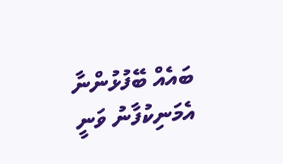ބައެއް ބޭފުޅުންނާ އެމަނިކުފާނު ވަނީ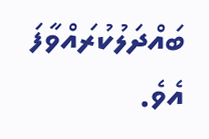ބައްދަލުކުރައްވާފަ އެވެ.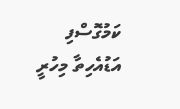ކަމުގޮސްފި
އަޑުއެހިތާ މިހުރީ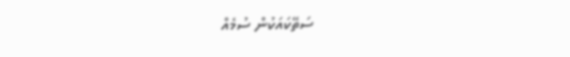ސަތޭކައަކުން ސުމެއް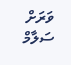ވަރަށް ސަލާމް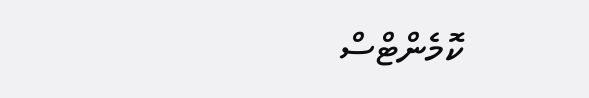ކޮމެންޓްސް